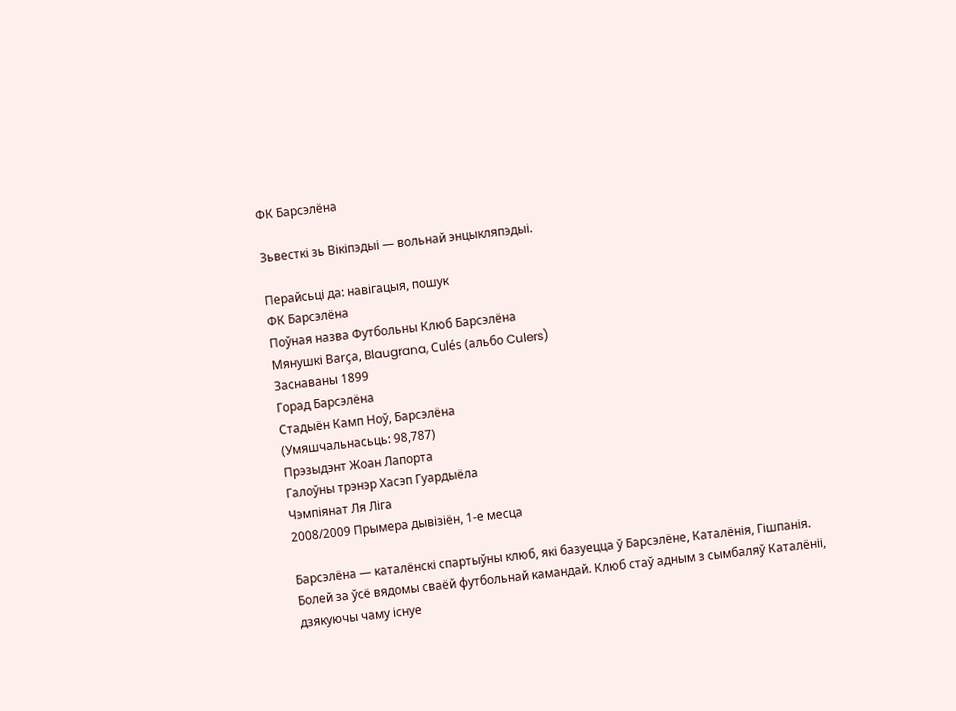ФК Барсэлёна

Зьвесткі зь Вікіпэдыі — вольнай энцыкляпэдыі.

Перайсьці да: навігацыя, пошук
ФК Барсэлёна
Поўная назва Футбольны Клюб Барсэлёна
Мянушкі Barça, Blaugrana, Culés (альбо Culers)
Заснаваны 1899
Горад Барсэлёна
Стадыён Камп Ноў, Барсэлёна
(Умяшчальнасьць: 98,787)
Прэзыдэнт Жоан Лапорта
Галоўны трэнэр Хасэп Гуардыёла
Чэмпіянат Ля Ліга
2008/2009 Прымера дывізіён, 1-е месца

Барсэлёна — каталёнскі спартыўны клюб, які базуецца ў Барсэлёне, Каталёнія, Гішпанія. Болей за ўсё вядомы сваёй футбольнай камандай. Клюб стаў адным з сымбаляў Каталёніі, дзякуючы чаму існуе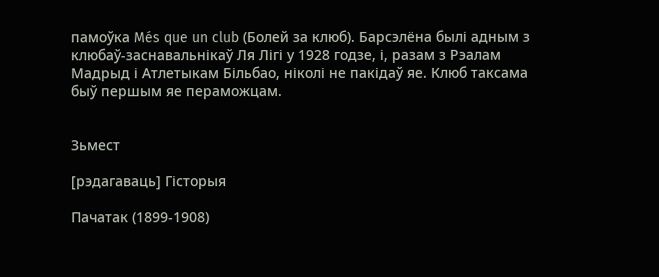памоўка Més que un club (Болей за клюб). Барсэлёна былі адным з клюбаў-заснавальнікаў Ля Лігі у 1928 годзе, і, разам з Рэалам Мадрыд і Атлетыкам Більбао, ніколі не пакідаў яе. Клюб таксама быў першым яе пераможцам.


Зьмест

[рэдагаваць] Гісторыя

Пачатак (1899-1908)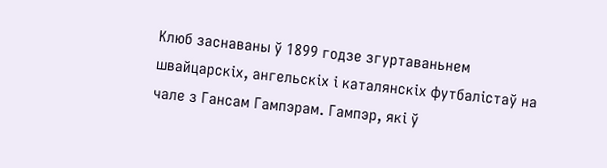Клюб заснаваны ў 1899 годзе згуртаваньнем швайцарскіх, ангельскіх і каталянскіх футбалістаў на чале з Гансам Гампэрам. Гампэр, які ў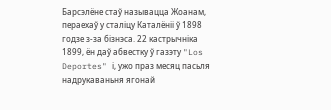Барсэлёне стаў называцца Жоанам, пераехаў у сталіцу Каталёніі ў 1898 годзе з-за бізнэса. 22 кастрычніка 1899, ён даў абвестку ў газэту "Los Deportes" і, ужо праз месяц пасьля надрукаваньня ягонай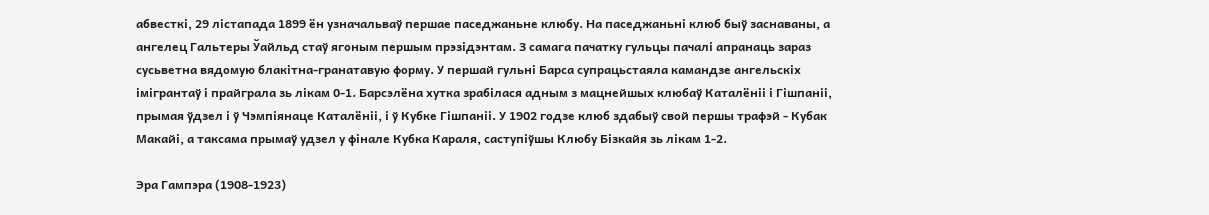абвесткі, 29 лістапада 1899 ён узначальваў першае паседжаньне клюбу. На паседжаньні клюб быў заснаваны, а ангелец Гальтеры Ўайльд стаў ягоным першым прэзідэнтам. З самага пачатку гульцы пачалі апранаць зараз сусьветна вядомую блакітна-гранатавую форму. У першай гульні Барса супрацьстаяла камандзе ангельскіх імігрантаў і прайграла зь лікам 0-1. Барсэлёна хутка зрабілася адным з мацнейшых клюбаў Каталёніі і Гішпаніі, прымая ўдзел і ў Чэмпіянаце Каталёніі, і ў Кубке Гішпаніі. У 1902 годзе клюб здабыў свой першы трафэй - Кубак Макайі, а таксама прымаў удзел у фінале Кубка Караля, саступіўшы Клюбу Бізкайя зь лікам 1-2.

Эра Гампэра (1908-1923)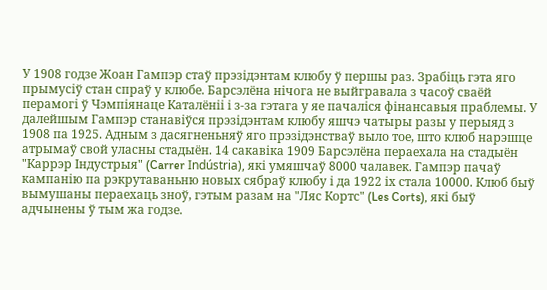У 1908 годзе Жоан Гампэр стаў прэзідэнтам клюбу ў першы раз. Зрабіць гэта яго прымусіў стан спраў у клюбе. Барсэлёна нічога не выйгравала з часоў сваёй перамогі ў Чэмпіянаце Каталёніі і з-за гэтага у яе пачаліся фінансавыя праблемы. У далейшым Гампэр станавіўся прэзідэнтам клюбу яшчэ чатыры разы у перыяд з 1908 па 1925. Адным з дасягненьняў яго прэзідэнстваў выло тое, што клюб нарэшце атрымаў свой уласны стадыён. 14 сакавіка 1909 Барсэлёна пераехала на стадыён "Каррэр Індустрыя" (Carrer Indústria), які умяшчаў 8000 чалавек. Гампэр пачаў кампанію па рэкрутаваньню новых сябраў клюбу і да 1922 іх стала 10000. Клюб быў вымушаны пераехаць зноў, гэтым разам на "Ляс Кортс" (Les Corts), які быў адчынены ў тым жа годзе.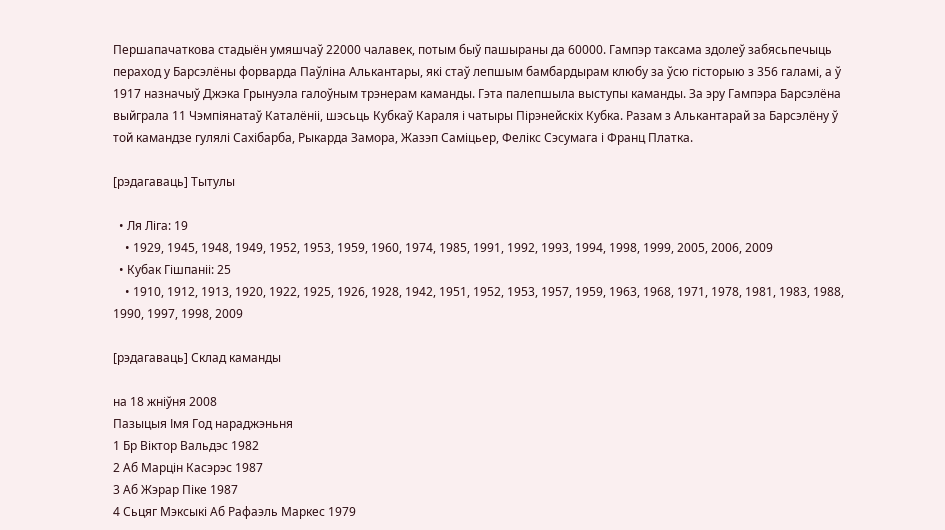Першапачаткова стадыён умяшчаў 22000 чалавек, потым быў пашыраны да 60000. Гампэр таксама здолеў забясьпечыць пераход у Барсэлёны форварда Паўліна Алькантары, які стаў лепшым бамбардырам клюбу за ўсю гісторыю з 356 галамі, а ў 1917 назначыў Джэка Грынуэла галоўным трэнерам каманды. Гэта палепшыла выступы каманды. За эру Гампэра Барсэлёна выйграла 11 Чэмпіянатаў Каталёніі, шэсьць Кубкаў Караля і чатыры Пірэнейскіх Кубка. Разам з Алькантарай за Барсэлёну ў той камандзе гулялі Сахібарба, Рыкарда Замора, Жазэп Саміцьер, Фелікс Сэсумага і Франц Платка.

[рэдагаваць] Тытулы

  • Ля Ліга: 19
    • 1929, 1945, 1948, 1949, 1952, 1953, 1959, 1960, 1974, 1985, 1991, 1992, 1993, 1994, 1998, 1999, 2005, 2006, 2009
  • Кубак Гішпаніі: 25
    • 1910, 1912, 1913, 1920, 1922, 1925, 1926, 1928, 1942, 1951, 1952, 1953, 1957, 1959, 1963, 1968, 1971, 1978, 1981, 1983, 1988, 1990, 1997, 1998, 2009

[рэдагаваць] Склад каманды

на 18 жніўня 2008
Пазыцыя Імя Год нараджэньня
1 Бр Віктор Вальдэс 1982
2 Аб Марцін Касэрэс 1987
3 Аб Жэрар Піке 1987
4 Сьцяг Мэксыкі Аб Рафаэль Маркес 1979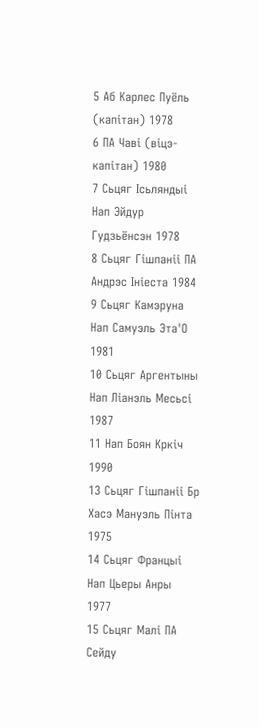5 Аб Карлес Пуёль (капітан) 1978
6 ПА Чаві (віцэ-капітан) 1980
7 Сьцяг Ісьляндыі Нап Эйдур Гудзьёнсэн 1978
8 Сьцяг Гішпаніі ПА Андрэс Ініеста 1984
9 Сьцяг Камэруна Нап Самуэль Эта'О 1981
10 Сьцяг Аргентыны Нап Ліанэль Месьсі 1987
11 Нап Боян Кркіч 1990
13 Сьцяг Гішпаніі Бр Хасэ Мануэль Пінта 1975
14 Сьцяг Францыі Нап Цьеры Анры 1977
15 Сьцяг Малі ПА Сейду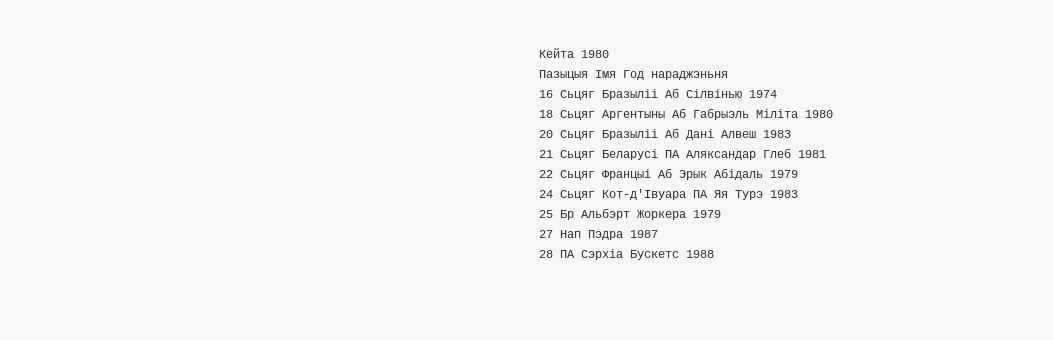Кейта 1980
Пазыцыя Імя Год нараджэньня
16 Сьцяг Бразыліі Аб Сілвінью 1974
18 Сьцяг Аргентыны Аб Габрыэль Міліта 1980
20 Сьцяг Бразыліі Аб Дані Алвеш 1983
21 Сьцяг Беларусі ПА Аляксандар Глеб 1981
22 Сьцяг Францыі Аб Эрык Абідаль 1979
24 Сьцяг Кот-д'Івуара ПА Яя Турэ 1983
25 Бр Альбэрт Жоркера 1979
27 Нап Пэдра 1987
28 ПА Сэрхіа Бускетс 1988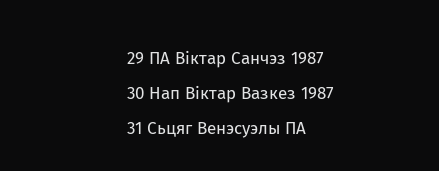29 ПА Віктар Санчэз 1987
30 Нап Віктар Вазкез 1987
31 Сьцяг Венэсуэлы ПА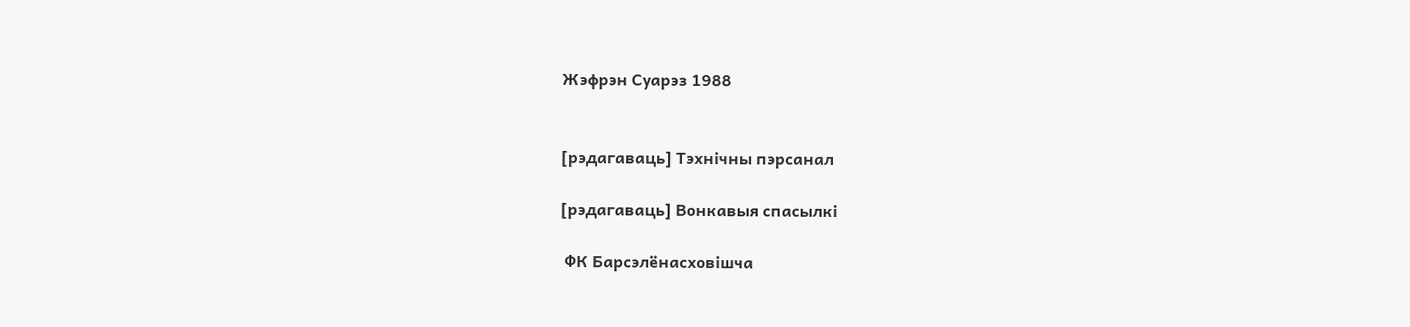Жэфрэн Суарэз 1988


[рэдагаваць] Тэхнічны пэрсанал

[рэдагаваць] Вонкавыя спасылкі

 ФК Барсэлёнасховішча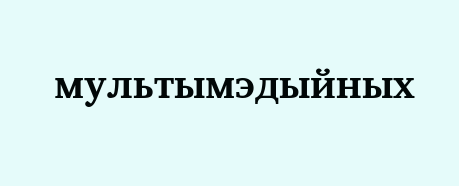мультымэдыйных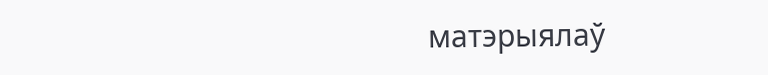матэрыялаў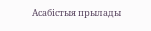Асабістыя прылады